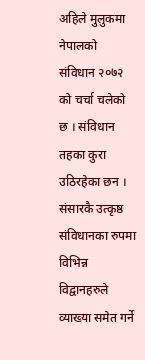अहिले मुलुकमा नेपालको संविधान २०७२ को चर्चा चलेको छ । संविधान तहका कुरा उठिरहेका छन ।
संसारकै उत्कृष्ठ संविधानका रुपमा विभिन्न विद्वानहरुले व्याख्या समेत गर्ने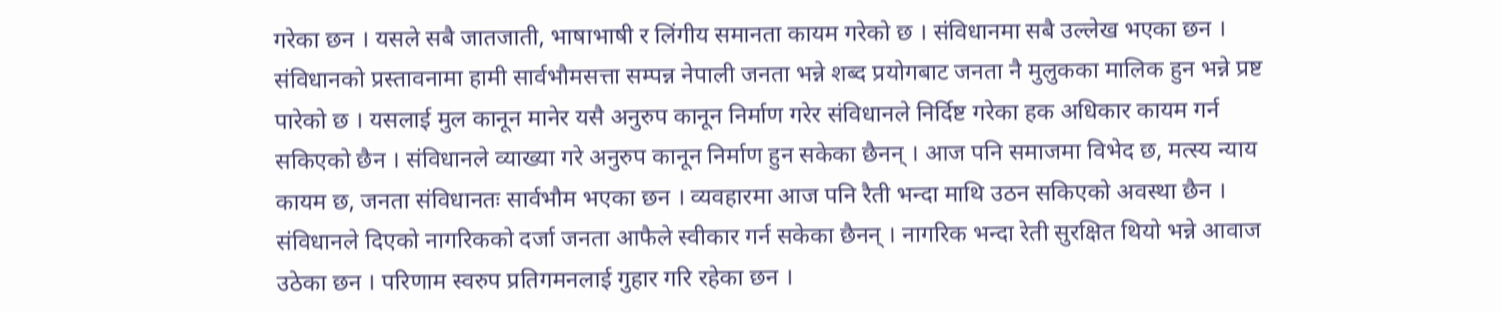गरेका छन । यसले सबै जातजाती, भाषाभाषी र लिंगीय समानता कायम गरेको छ । संविधानमा सबै उल्लेख भएका छन । संविधानको प्रस्तावनामा हामी सार्वभौमसत्ता सम्पन्न नेपाली जनता भन्ने शब्द प्रयोगबाट जनता नै मुलुकका मालिक हुन भन्ने प्रष्ट पारेको छ । यसलाई मुल कानून मानेर यसै अनुरुप कानून निर्माण गरेर संविधानले निर्दिष्ट गरेका हक अधिकार कायम गर्न सकिएको छैन । संविधानले व्याख्या गरे अनुरुप कानून निर्माण हुन सकेका छैनन् । आज पनि समाजमा विभेद छ, मत्स्य न्याय कायम छ, जनता संविधानतः सार्वभौम भएका छन । व्यवहारमा आज पनि रैती भन्दा माथि उठन सकिएको अवस्था छैन । संविधानले दिएको नागरिकको दर्जा जनता आफैले स्वीकार गर्न सकेका छैनन् । नागरिक भन्दा रेती सुरक्षित थियो भन्ने आवाज उठेका छन । परिणाम स्वरुप प्रतिगमनलाई गुहार गरि रहेका छन ।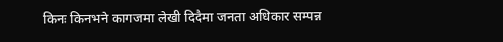किनः किनभने कागजमा लेखी दिदैमा जनता अधिकार सम्पन्न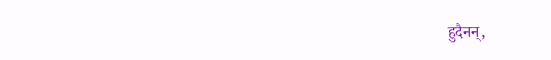हुदैनन्,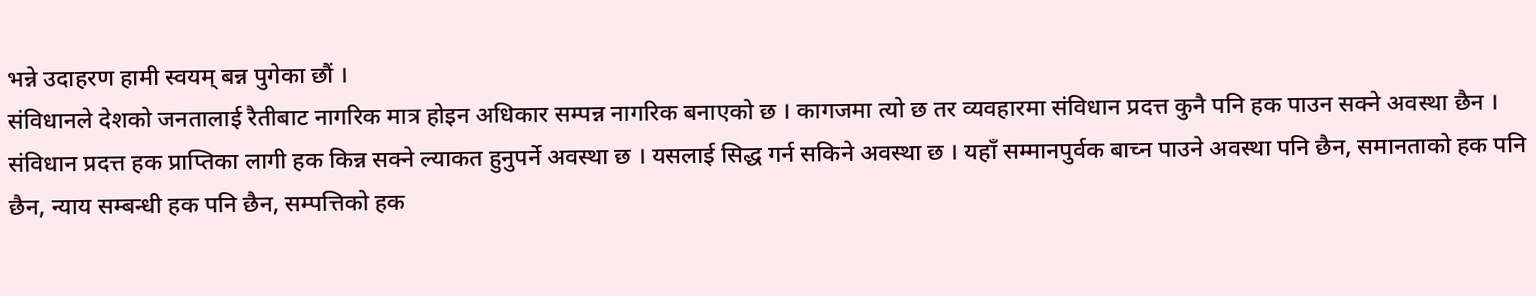भन्ने उदाहरण हामी स्वयम् बन्न पुगेका छौं ।
संविधानले देशको जनतालाई रैतीबाट नागरिक मात्र होइन अधिकार सम्पन्न नागरिक बनाएको छ । कागजमा त्यो छ तर व्यवहारमा संविधान प्रदत्त कुनै पनि हक पाउन सक्ने अवस्था छैन । संविधान प्रदत्त हक प्राप्तिका लागी हक किन्न सक्ने ल्याकत हुनुपर्ने अवस्था छ । यसलाई सिद्ध गर्न सकिने अवस्था छ । यहाँ सम्मानपुर्वक बाच्न पाउने अवस्था पनि छैन, समानताको हक पनि छैन, न्याय सम्बन्धी हक पनि छैन, सम्पत्तिको हक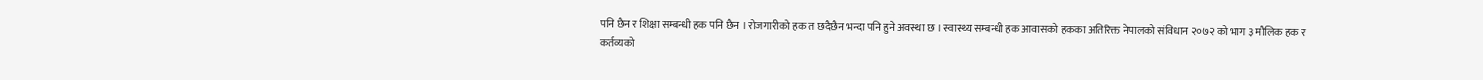पनि छैन र शिक्षा सम्बन्धी हक पनि छैन । रोजगारीको हक त छदैछैन भन्दा पनि हुने अवस्था छ । स्वास्थ्य सम्बन्धी हक आवासको हकका अतिरिक्त नेपालको संविधान २०७२ को भाग ३ मौलिक हक र कर्तव्यको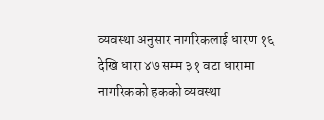व्यवस्था अनुसार नागरिकलाई धारण १६ देखि धारा ४७ सम्म ३१ वटा धारामा नागरिकको हकको व्यवस्था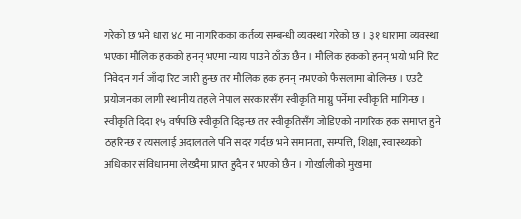गरेको छ भने धारा ४८ मा नागरिकका कर्तव्य सम्बन्धी व्यवस्था गरेको छ । ३१ धारामा व्यवस्था भएका मौलिक हकको हनन् भएमा न्याय पाउने ठाँऊ छैन । मौलिक हकको हनन् भयो भनि रिट निवेदन गर्न जाँदा रिट जारी हुन्छ तर मौलिक हक हनन् नभएको फैसलामा बोलिन्छ । एउटै प्रयोजनका लागी स्थानीय तहले नेपाल सरकारसँग स्वीकृति माग्नु पर्नेमा स्वीकृति मागिन्छ । स्वीकृति दिदा १५ वर्षपछि स्वीकृति दिइन्छ तर स्वीकृतिसँग जोडिएको नागरिक हक समाप्त हुने ठहरिन्छ र त्यसलाई अदालतले पनि सदर गर्दछ भने समानता, सम्पत्ति, शिक्षा, स्वास्थ्यको अधिकार संविधानमा लेख्दैमा प्राप्त हुदैन र भएको छैन । गोर्खालीको मुखमा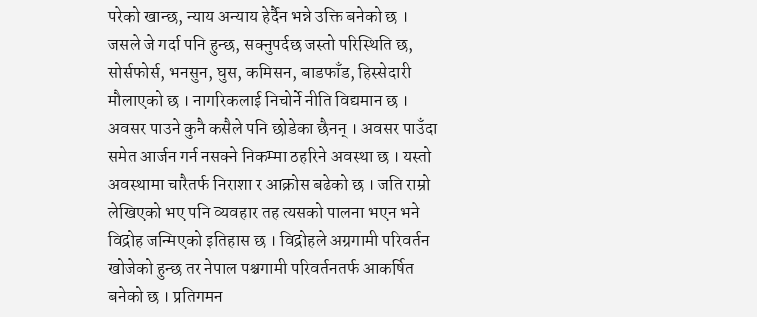परेको खान्छ, न्याय अन्याय हेर्दैन भन्ने उक्ति बनेको छ । जसले जे गर्दा पनि हुन्छ, सक्नुपर्दछ जस्तो परिस्थिति छ, सोर्सफोर्स, भनसुन, घुस, कमिसन, बाडफाँड, हिस्सेदारी मौलाएको छ । नागरिकलाई निचोर्ने नीति विद्यमान छ । अवसर पाउने कुनै कसैले पनि छोडेका छैनन् । अवसर पाउँदा समेत आर्जन गर्न नसक्ने निकम्मा ठहरिने अवस्था छ । यस्तो अवस्थामा चारैतर्फ निराशा र आक्रोस बढेको छ । जति राम्रो लेखिएको भए पनि व्यवहार तह त्यसको पालना भएन भने विद्रोह जन्मिएको इतिहास छ । विद्रोहले अग्रगामी परिवर्तन खोजेको हुन्छ तर नेपाल पश्चगामी परिवर्तनतर्फ आकर्षित बनेको छ । प्रतिगमन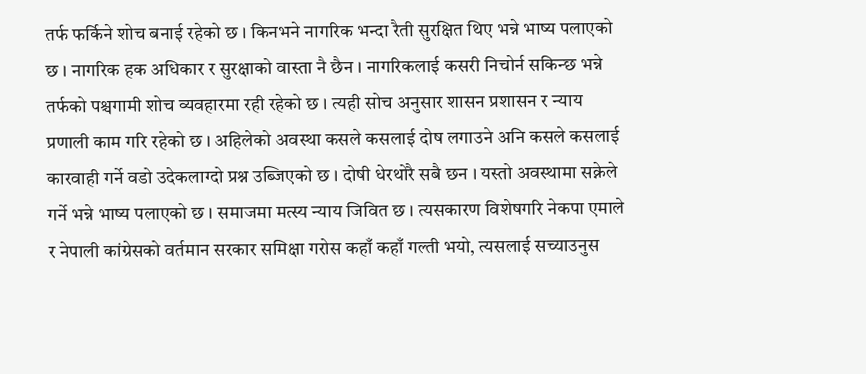तर्फ फर्किने शोच बनाई रहेको छ । किनभने नागरिक भन्दा रैती सुरक्षित थिए भन्ने भाष्य पलाएको छ । नागरिक हक अधिकार र सुरक्षाको वास्ता नै छैन । नागरिकलाई कसरी निचोर्न सकिन्छ भन्ने तर्फको पश्चगामी शोच व्यवहारमा रही रहेको छ । त्यही सोच अनुसार शासन प्रशासन र न्याय प्रणाली काम गरि रहेको छ । अहिलेको अवस्था कसले कसलाई दोष लगाउने अनि कसले कसलाई कारवाही गर्ने वडो उदेकलाग्दो प्रश्न उब्जिएको छ । दोषी धेरथोरै सबै छन । यस्तो अवस्थामा सक्नेले गर्ने भन्ने भाष्य पलाएको छ । समाजमा मत्स्य न्याय जिवित छ । त्यसकारण विशेषगरि नेकपा एमाले र नेपाली कांग्रेसको वर्तमान सरकार समिक्षा गरोस कहाँ कहाँ गल्ती भयो, त्यसलाई सच्याउनुस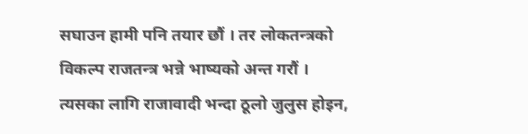सघाउन हामी पनि तयार छौं । तर लोकतन्त्रको विकल्प राजतन्त्र भन्ने भाष्यको अन्त गरौं । त्यसका लागि राजावादी भन्दा ठूलो जुलुस होइन,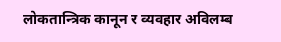लोकतान्त्रिक कानून र व्यवहार अविलम्ब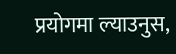प्रयोगमा ल्याउनुस,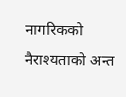नागरिकको नैराश्यताको अन्त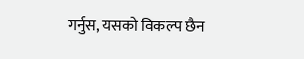गर्नुस, यसको विकल्प छैन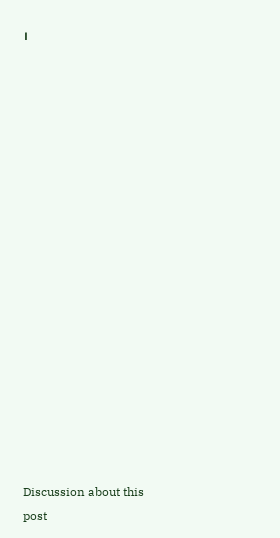।


















Discussion about this post